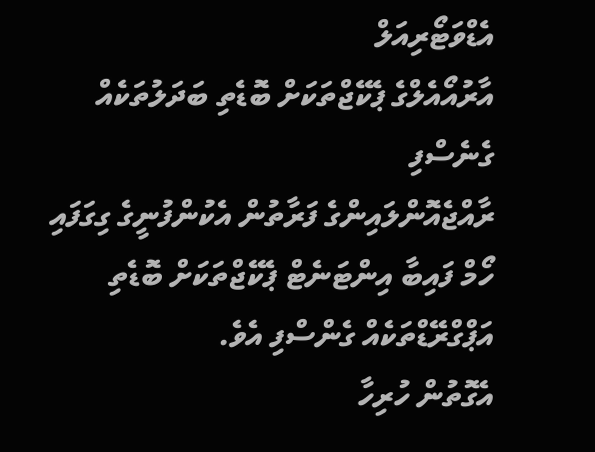އެޑްވަޓޯރިއަލް
އާރުއޯއެލްގެ ޕެކޭޖްތަކަށް ބޮޑެތި ބަދަލުތަކެއް ގެނެސްފި
ރާއްޖެއޮންލައިންގެ ފަރާތުން އެކުންފުނީގެ ގިގަފައި ހޯމް ފައިބާ އިންޓަނެޓް ޕެކޭޖްތަކަށް ބޮޑެތި އަޕްގްރޭޑްތަކެއް ގެންސްފި އެވެ.
އެގޮތުން ހުރިހާ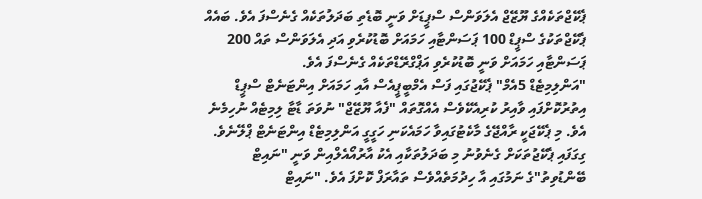ޕެކޭޖްތަކެއްގެ ޔޫޒޭޖް އެލަވަންސް ސްޕީޑަށް ވަނީ ބޮޑެތި ބަދަލުތަކެއް ގެނެސްފަ އެވެ. ބައެއް ޕެކޭޖްތަކުގެ ސްޕީޑް 100 ޕަސަންޓާއި ހަމައަށް ބޮޑުކުރެވި އަދި އެލަވަންސް ތައް 200 ޕަސަންޓާއި ހަމައަށް ވަނީ ބޮޑުކުރެވި އަޕްގްރޭޑްތަކެއް ގެނެސްފަ އެވެ.
"އަންލިމިޓެޑް 5އެމް" ޕެކޭޖުގައި ފަސް އެމްބީޕީއެސް އާއި ހަމައަށް އިންޓަނެޓް ސްޕީޑް އިތުރުކޮށްފައި ވާއިރު ކުރިއެކޭވެސް އެއްގޮތައް "ފެއާ ޔޫޒޭޖް" ނުވަތަ ޑާޓާ ލިމިޓެއް ނުހިމެނެ އެވެ. މި ޕެކޭޖަކީ ރާއްޖޭގެ މާކެޓުގައިވާ ހަމައެކަނި ހަގީގީ އަންލިމިޓެޑް އިންޓަނެޓް ޕްލޭނެވެ.
ގިގަފައި ޕެކޭޖުތަކަށް ގެނެވުނު މި ބަދަލުތަކާއި އެކު އާރުއޯއެލްއިން ވަނީ "ނައިޓް ބޭންޑުވިތު"ގެ ނަމުގައި އާ ހިދުމަތެއްވެސް ތައާރަފް ކޮށްފަ އެވެ. "ނައިޓް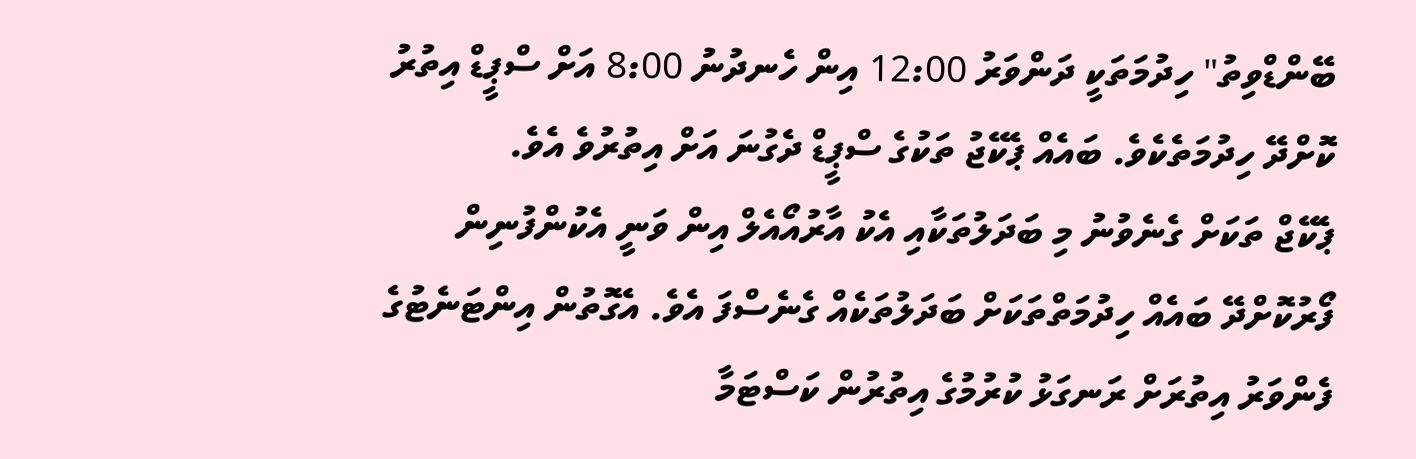ބޭންޑްވިތު" ހިދުމަތަކީ ދަންވަރު 12:00 އިން ހެނދުނު 8:00 އަށް ސްޕީޑް އިތުރު ކޮށްދޭ ހިދުމަތެކެވެ. ބައެއް ޕެކޭޖު ތަކުގެ ސްޕީޑް ދެގުނަ އަށް އިތުރުވެ އެވެ.
ޕެކޭޖް ތަކަށް ގެނެވުނު މި ބަދަލުތަކާއި އެކު އާރުއޯއެލް އިން ވަނީ އެކުންފުނިން ފޯރުކޮށްދޭ ބައެއް ހިދުމަތްތަކަށް ބަދަލުތަކެއް ގެނެސްފަ އެވެ. އެގޮތުން އިންޓަނެޓުގެ ފެންވަރު އިތުރަށް ރަނގަޅު ކުރުމުގެ އިތުރުން ކަސްޓަމާ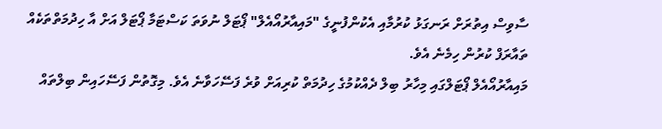ސާވިސް އިތުރަށް ރަނގަޅު ކުރުމާއި އެކުންފުނީގެ "މައިއާރުއޯއެލް" ޕޯޓަލް ނުވަތަ ކަސްޓަމާ ޕޯޓަލް އަށް އާ ހިދުމަތްތަކެއް ތައާރަފް ކުރުން ހިމެނެ އެވެ.
މައިއާރުއޯއެލް ޕޯޓަލްގައި މިހާރު ބިލް ދެއްކުމުގެ ހިދުމަތް ކުރިއަށް ވުރެ ފަސޭހަވާނެ އެވެ. މިގޮތުން ފަސޭހައިން ބިލްތައް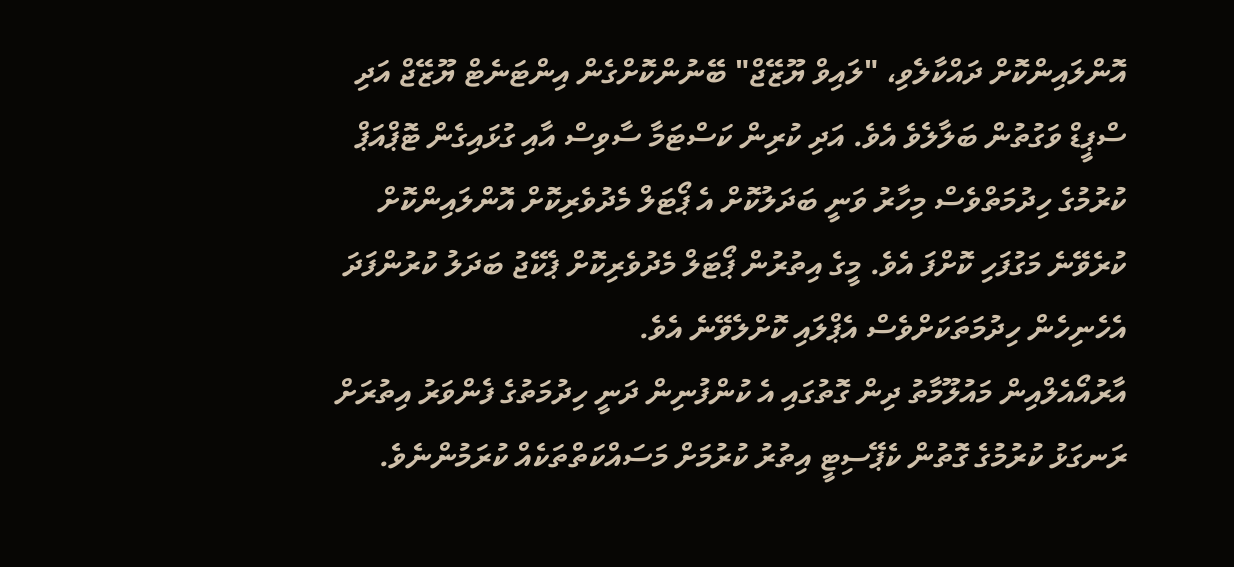އޮންލައިންކޮށް ދައްކާލެވި، "ލައިވް ޔޫޒޭޖް" ބޭނުންކޮށްގެން އިންޓަނެޓް ޔޫޒޭޖް އަދި ސްޕީޑް ވަގުތުން ބަލާލެވެ އެވެ. އަދި ކުރިން ކަސްޓަމާ ސާވިސް އާއި ގުޅައިގެން ޓޮޕްއަޕް ކުރުމުގެ ހިދުމަތްވެސް މިހާރު ވަނީ ބަދަލުކޮށް އެ ޕޯޓަލް މެދުވެރިކޮށް އޮންލައިންކޮށް ކުރެވޭނެ މަގުފަހި ކޮށްފަ އެވެ. މީގެ އިތުރުން ޕޯޓަލް މެދުވެރިކޮށް ޕެކޭޖު ބަދަލު ކުރުންފަދަ އެހެނިހެން ހިދުމަތަކަށްވެސް އެޕްލައި ކޮށްލެވޭނެ އެވެ.
އާރުއޯއެލްއިން މައުލޫމާތު ދިން ގޮތުގައި އެ ކުންފުނިން ދަނީ ހިދުމަތުގެ ފެންވަރު އިތުރަށް ރަނގަޅު ކުރުމުގެ ގޮތުން ކެޕޭސިޓީ އިތުރު ކުރުމަށް މަސައްކަތްތަކެއް ކުރަމުންނެވެ.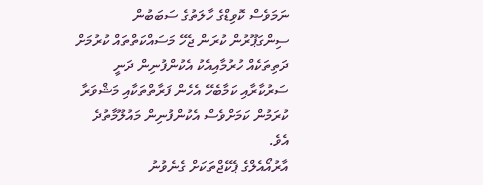ނަމަވެސް ކޮވިޑްގެ ހާލަތުގެ ސަބަބުން ސިންގަޕޫރުން ކުރަން ޖެހޭ މަސައްކަތްތައް ކުރުމަށް ދަތިތަކެއް ހުރުމާއިއެކު އެކުންފުނިން ދަނީ ސަރުކާރާއި ކަމާބެހޭ އެހެން ފަރާތްތަކާއި މަޝްވަރާ ކުރަމުން ކަމަށްވެސް އެކުންފުނިން މައުލޫމާތުދެ އެވެ.
އާރުއޯއެލްގެ ޕެކޭޖްތަކަށް ގެނެވުނު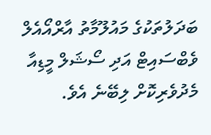ބަދަލުތަކުގެ މައުލޫމާތު އާރްއޯއެލް ވެބްސައިޓް އަދި ސޯޝަލް މީޑިއާ މެދުވެރިކޮށް ލިބޭނެ އެވެ.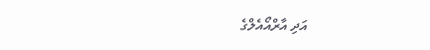އަދި އާރްއޯއެލްގެ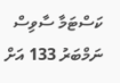ކަސްޓަމާ ސާވިސް ނަމްބަރު 133 އަށް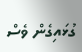ގުޅައިގެން ވެސް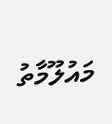މައުލޫމާތު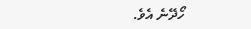ހޯދޭނެ އެވެ.